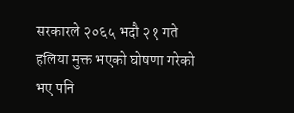सरकारले २०६५ भदौ २१ गते हलिया मुक्त भएको घोषणा गरेको भए पनि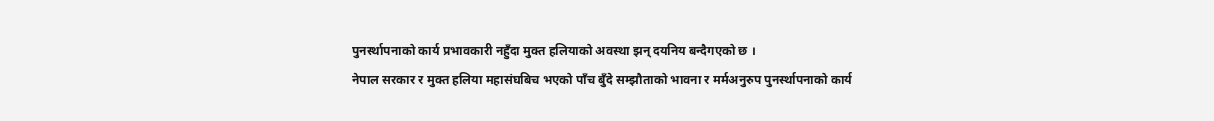पुनर्स्थापनाको कार्य प्रभावकारी नहुँदा मुक्त हलियाको अवस्था झन् दयनिय बन्दैगएको छ ।
नेपाल सरकार र मुक्त हलिया महासंघबिच भएको पाँच बुँदे सम्झौताको भावना र मर्मअनुरुप पुनर्स्थापनाको कार्य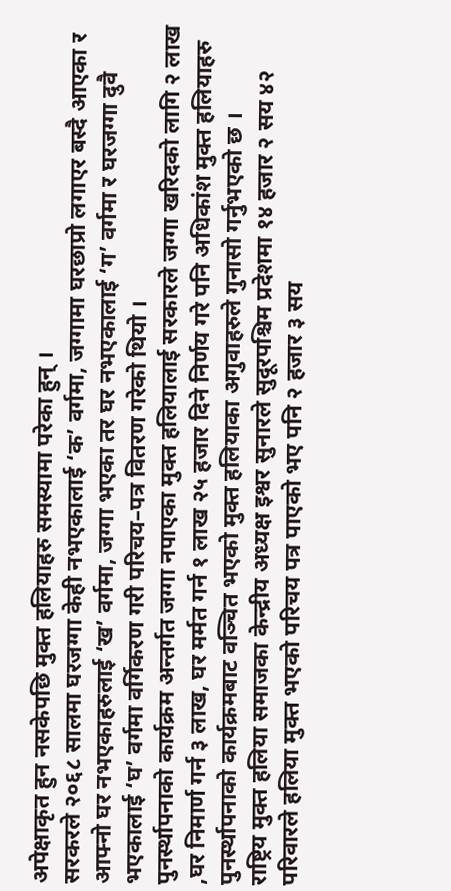अपेक्षाकृत हुन नसकेपछि मुक्त हलियाहरु समस्यामा परेका हुन् ।
सरकरले २०६८ सालमा घरजग्गा केही नभएकालाई ‘क’ वर्गमा, जग्गामा घरछाप्रो लगाएर बस्दै आएका र आफ्नो घर नभएकाहरुलाई ‘ख’ वर्गमा, जग्गा भएका तर घर नभएकालाई ‘ग’ वर्गमा र घरजग्गा दुवै भएकालाई ‘घ’ वर्गमा वर्गिकरण गरी परिचय–पत्र वितरण गरेको थियो ।
पुनर्स्थापनाको कार्यक्रम अन्तर्गत जग्गा नपाएका मुक्त हलियालाई सरकारले जग्गा खरिदको लागि २ लाख ,घर निमार्ण गर्न ३ लाख, घर मर्मत गर्न १ लाख २५ हजार दिने निर्णय गरे पनि अधिकांश मुक्त हलियाहरु पुनर्स्थापनाको कार्यक्रमबाट वञ्चित भएको मुक्त हलियाका अगुवाहरुले गुनासो गर्नुभएको छ ।
राष्ट्रिय मुक्त हलिया समाजका केन्द्रीय अध्यक्ष इश्वर सुनारले सुदूरपश्चिम प्रदेशमा १४ हजार २ सय ४२ परिवारले हलिया मुक्त भएको परिचय पत्र पाएको भए पनि २ हजार ३ सय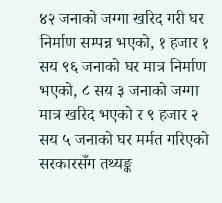४२ जनाको जग्गा खरिद गरी घर निर्माण सम्पन्न भएको, १ हजार १ सय ९६ जनाको घर मात्र निर्माण भएको, ८ सय ३ जनाको जग्गा मात्र खरिद भएको र ९ हजार २ सय ५ जनाको घर मर्मत गरिएको सरकारसँग तथ्यङ्क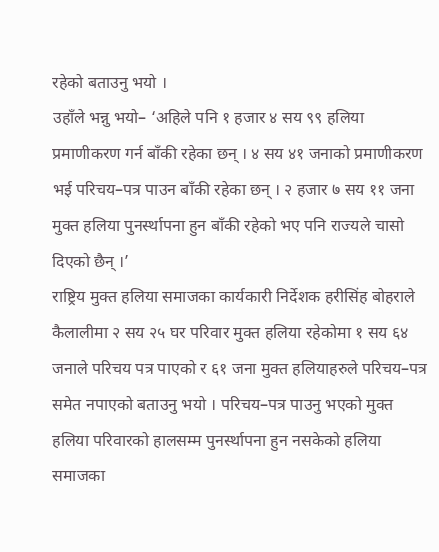रहेको बताउनु भयो ।
उहाँले भन्नु भयो– ‘अहिले पनि १ हजार ४ सय ९९ हलिया प्रमाणीकरण गर्न बाँकी रहेका छन् । ४ सय ४१ जनाको प्रमाणीकरण भई परिचय–पत्र पाउन बाँकी रहेका छन् । २ हजार ७ सय ११ जना मुक्त हलिया पुनर्स्थापना हुन बाँकी रहेको भए पनि राज्यले चासो दिएको छैन् ।’
राष्ट्रिय मुक्त हलिया समाजका कार्यकारी निर्देशक हरीसिंह बोहराले कैलालीमा २ सय २५ घर परिवार मुक्त हलिया रहेकोमा १ सय ६४ जनाले परिचय पत्र पाएको र ६१ जना मुक्त हलियाहरुले परिचय–पत्र समेत नपाएको बताउनु भयो । परिचय–पत्र पाउनु भएको मुक्त हलिया परिवारको हालसम्म पुनर्स्थापना हुन नसकेको हलिया समाजका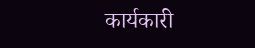कार्यकारी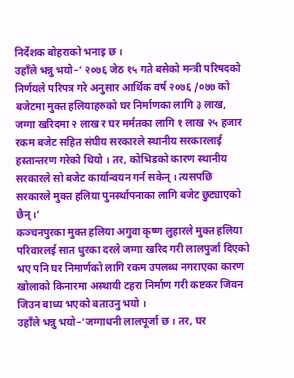निर्देशक बोहराको भनाइ छ ।
उहाँले भन्नु भयो–‘ २०७६ जेठ १५ गते बसेको मन्त्री परिषदको निर्णयले परिपत्र गरे अनुसार आर्थिक वर्ष २०७६ /०७७ को बजेटमा मुक्त हलियाहरुको घर निर्माणका लागि ३ लाख, जग्गा खरिदमा २ लाख र घर मर्मतका लागि १ लाख २५ हजार रकम बजेट सहित संघीय सरकारले स्थानीय सरकारलाई हस्तान्तरण गरेको थियो । तर, कोभिडको कारण स्थानीय सरकारले सो बजेट कार्यान्वयन गर्न सकेन् । त्यसपछि सरकारले मुक्त हलिया पुनर्स्थापनाका लागि बजेट छुट्याएको छैन् ।’
कञ्चनपुरका मुक्त हलिया अगुवा कृष्ण लुहारले मुक्त हलिया परिवारलई सात धुरका दरले जग्गा खरिद गरी लालपुर्जा दिएको भए पनि घर निमार्णको लागि रकम उपलब्ध नगराएका कारण खोलाको किनारमा अस्थायी टहरा निर्माण गरी कष्टकर जिवन जिउन बाध्य भएको बताउनु भयो ।
उहाँले भन्नु भयो–‘जग्गाधनी लालपूर्जा छ । तर, घर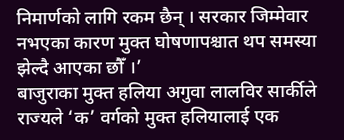निमार्णको लागि रकम छैन् । सरकार जिम्मेवार नभएका कारण मुक्त घोषणापश्चात थप समस्या झेल्दै आएका छौँ ।’
बाजुराका मुक्त हलिया अगुवा लालविर सार्कीले राज्यले ‘क’ वर्गको मुक्त हलियालाई एक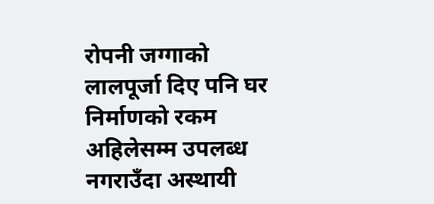रोपनी जग्गाको लालपूर्जा दिए पनि घर निर्माणको रकम अहिलेसम्म उपलब्ध नगराउँदा अस्थायी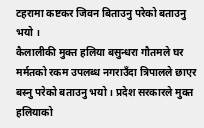टहरामा कष्टकर जिवन बिताउनु परेको बताउनु भयो ।
कैलालीकी मुक्त हलिया बसुन्धरा गौतमले घर मर्मतको रकम उपलब्ध नगराउँदा त्रिपालले छाएर बस्नु परेको बताउनु भयो । प्रदेश सरकारले मुक्त हलियाको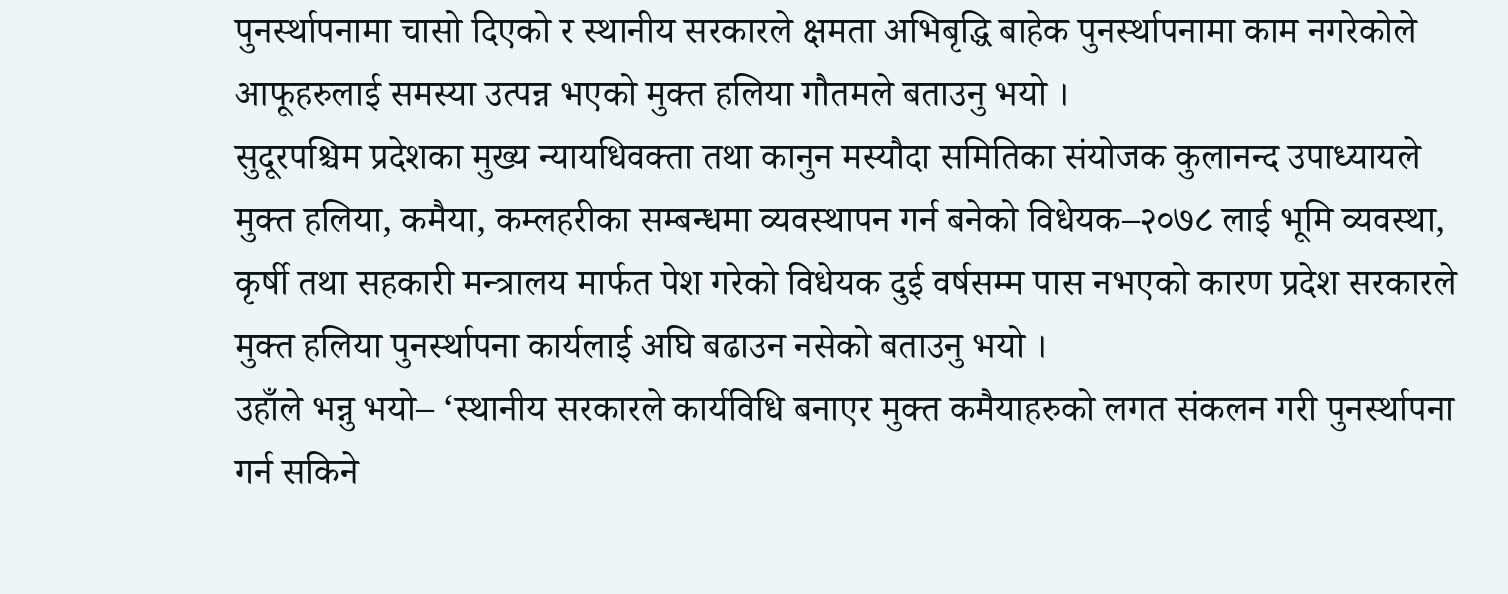पुनर्स्थापनामा चासो दिएको र स्थानीय सरकारले क्षमता अभिबृद्धि बाहेक पुनर्स्थापनामा काम नगरेकोले आफूहरुलाई समस्या उत्पन्न भएको मुक्त हलिया गौतमले बताउनु भयो ।
सुदूरपश्चिम प्रदेशका मुख्य न्यायधिवक्ता तथा कानुन मस्यौदा समितिका संयोजक कुलानन्द उपाध्यायले मुक्त हलिया, कमैया, कम्लहरीका सम्बन्धमा व्यवस्थापन गर्न बनेको विधेयक–२०७८ लाई भूमि व्यवस्था, कृर्षी तथा सहकारी मन्त्रालय मार्फत पेश गरेको विधेयक दुई वर्षसम्म पास नभएको कारण प्रदेश सरकारले मुक्त हलिया पुनर्स्थापना कार्यलार्ई अघि बढाउन नसेको बताउनु भयो ।
उहाँले भन्नु भयो– ‘स्थानीय सरकारले कार्यविधि बनाएर मुक्त कमैयाहरुको लगत संकलन गरी पुनर्स्थापना गर्न सकिने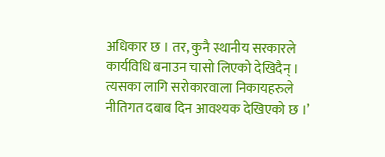अधिकार छ । तर, कुनै स्थानीय सरकारले कार्यविधि बनाउन चासो लिएको देखिदैन् । त्यसका लागि सरोकारवाला निकायहरुले नीतिगत दबाब दिन आवश्यक देखिएको छ ।’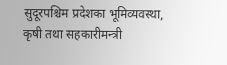सुदूरपश्चिम प्रदेशका भूमिव्यवस्था, कृषी तथा सहकारीमन्त्री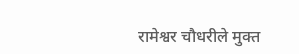रामेश्वर चौधरीले मुक्त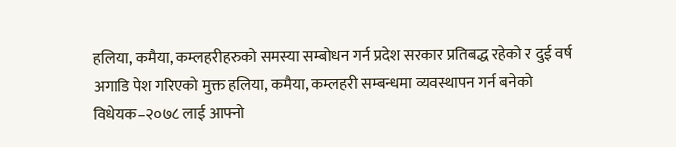हलिया, कमैया, कम्लहरीहरुको समस्या सम्बोधन गर्न प्रदेश सरकार प्रतिबद्ध रहेको र दुई वर्ष अगाडि पेश गरिएको मुक्त हलिया, कमैया, कम्लहरी सम्बन्धमा व्यवस्थापन गर्न बनेको विधेयक–२०७८ लाई आफ्नो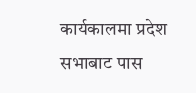कार्यकालमा प्रदेश सभाबाट पास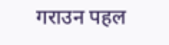गराउन पहल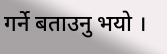गर्ने बताउनु भयो ।